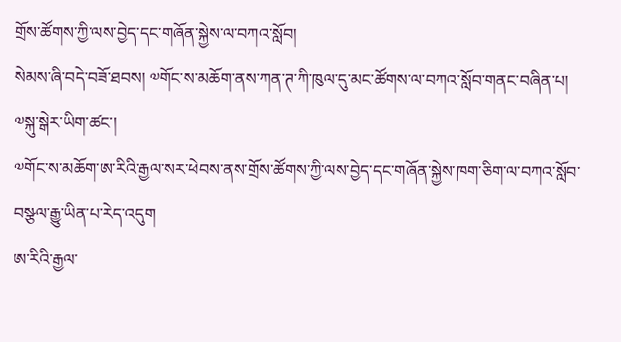གྲོས་ཚོགས་ཀྱི་ལས་བྱེད་དང་གཞོན་སྐྱེས་ལ་བཀའ་སློབ།
སེམས་ཞི་བདེ་བཟོ་ཐབས། ༧གོང་ས་མཆོག་ནས་ཀན་ཊ་ཀི་ཁུལ་དུ་མང་ཚོགས་ལ་བཀའ་སློབ་གནང་བཞིན་པ།
༧སྐུ་སྒེར་ཡིག་ཚང་།
༧གོང་ས་མཆོག་ཨ་རིའི་རྒྱལ་སར་ཕེབས་ནས་གྲོས་ཚོགས་ཀྱི་ལས་བྱེད་དང་གཞོན་སྐྱེས་ཁག་ཅིག་ལ་བཀའ་སློབ་བསྩལ་རྒྱུ་ཡིན་པ་རེད་འདུག
ཨ་རིའི་རྒྱལ་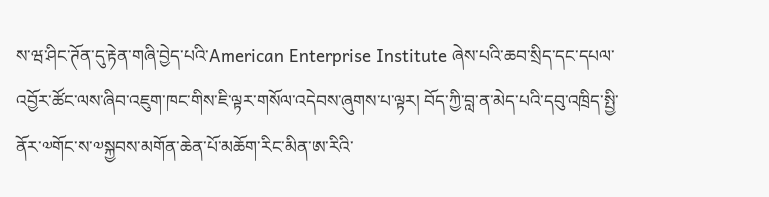ས་ཝ་ཤིང་ཊོན་དུ་རྟེན་གཞི་བྱེད་པའི་American Enterprise Institute ཞེས་པའི་ཆབ་སྲིད་དང་དཔལ་འབྱོར་ཚོང་ལས་ཞིབ་འཇུག་ཁང་གིས་ཇི་ལྟར་གསོལ་འདེབས་ཞུགས་པ་ལྟར། བོད་ཀྱི་བླ་ན་མེད་པའི་དབུ་འཁྲིད་སྤྱི་ནོར་༧གོང་ས་༧སྐྱབས་མགོན་ཆེན་པོ་མཆོག་རིང་མིན་ཨ་རིའི་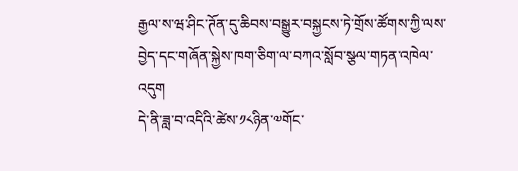རྒྱལ་ས་ཝ་ཤིང་ཊོན་དུ་ཆིབས་བསྒྱུར་བསྐྱངས་ཏེ་གྲོས་ཚོགས་ཀྱི་ལས་བྱེད་དང་གཞོན་སྐྱེས་ཁག་ཅིག་ལ་བཀའ་སློབ་སྩལ་གཏན་འཁེལ་འདུག
དེ་ནི་ཟླ་བ་འདིའི་ཚེས་༡༨ཉིན་༧གོང་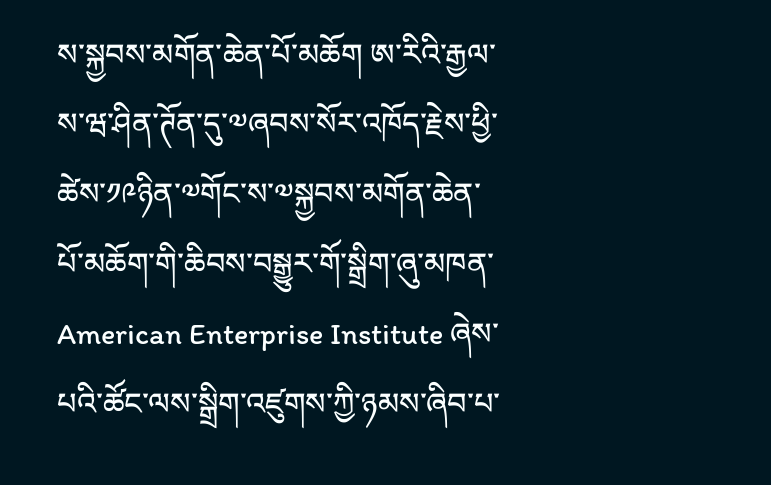ས་སྐྱབས་མགོན་ཆེན་པོ་མཆོག ཨ་རིའི་རྒྱལ་ས་ཝ་ཤིན་ཊོན་དུ་༧ཞབས་སོར་འཁོད་རྗེས་ཕྱི་ཚེས་༡༩ཉིན་༧གོང་ས་༧སྐྱབས་མགོན་ཆེན་པོ་མཆོག་གི་ཆིབས་བསྒྱུར་གོ་སྒྲིག་ཞུ་མཁན་ American Enterprise Institute ཞེས་པའི་ཚོང་ལས་སྒྲིག་འཛུགས་ཀྱི་ཉམས་ཞིབ་པ་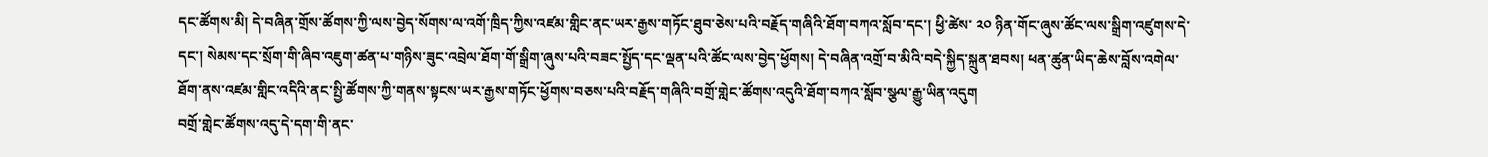དང་ཚོགས་མི། དེ་བཞིན་གྲོས་ཚོགས་ཀྱི་ལས་བྱེད་སོགས་ལ་འགོ་ཁྲིད་ཀྱིས་འཛམ་གླིང་ནང་ཡར་རྒྱས་གཏོང་ཐུབ་ཅེས་པའི་བརྗོད་གཞིའི་ཐོག་བཀའ་སློབ་དང་། ཕྱི་ཚེས་ ༢༠ ཉིན་གོང་ཞུས་ཚོང་ལས་སྒྲིག་འཛུགས་དེ་དང་། སེམས་དང་སྲོག་གི་ཞིབ་འཇུག་ཚན་པ་གཉིས་ཟུང་འབྲེལ་ཐོག་གོ་སྒྲིག་ཞུས་པའི་བཟང་སྤྱོད་དང་ལྡན་པའི་ཚོང་ལས་བྱེད་ཕྱོགས། དེ་བཞིན་འགྲོ་བ་མིའི་བདེ་སྐྱིད་སྐྲུན་ཐབས། ཕན་ཚུན་ཡིད་ཆེས་བློས་འགེལ་ཐོག་ནས་འཛམ་གླིང་འདིའི་ནང་སྤྱི་ཚོགས་ཀྱི་གནས་སྟངས་ཡར་རྒྱས་གཏོང་ཕྱོགས་བཅས་པའི་བརྗོད་གཞིའི་བགྲོ་གླེང་ཚོགས་འདུའི་ཐོག་བཀའ་སློབ་སྩལ་རྒྱུ་ཡིན་འདུག
བགྲོ་གླེང་ཚོགས་འདུ་དེ་དག་གི་ནང་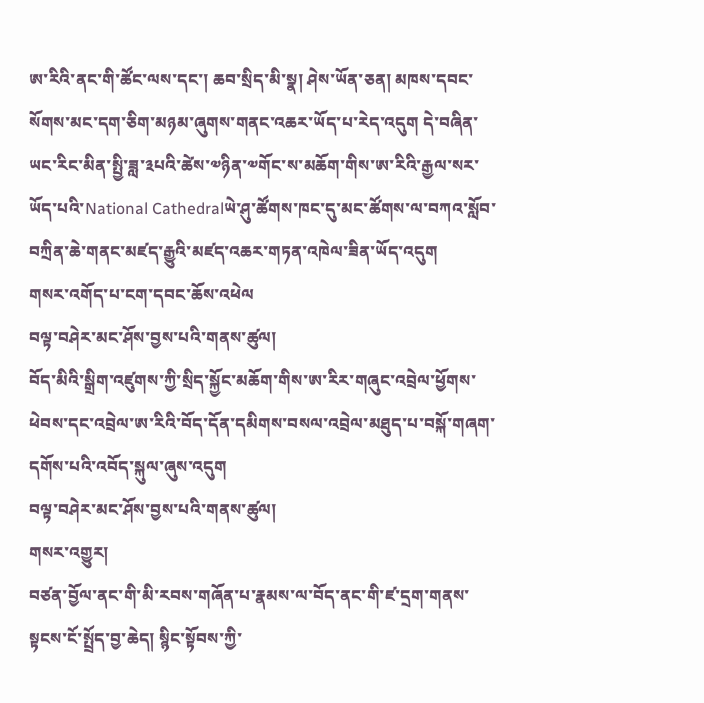ཨ་རིའི་ནང་གི་ཚོང་ལས་དང་། ཆབ་སྲིད་མི་སྣ། ཤེས་ཡོན་ཅན། མཁས་དབང་སོགས་མང་དག་ཅིག་མཉམ་ཞུགས་གནང་འཆར་ཡོད་པ་རེད་འདུག དེ་བཞིན་ཡང་རིང་མིན་སྤྱི་ཟླ་༣པའི་ཚེས་༧ཉིན་༧གོང་ས་མཆོག་གིས་ཨ་རིའི་རྒྱལ་སར་ཡོད་པའི་National Cathedralཡེ་ཤུ་ཚོགས་ཁང་དུ་མང་ཚོགས་ལ་བཀའ་སློབ་བཀྲིན་ཆེ་གནང་མཛད་རྒྱུའི་མཛད་འཆར་གཏན་འཁེལ་ཟིན་ཡོད་འདུག
གསར་འགོད་པ་ངག་དབང་ཆོས་འཕེལ
བལྟ་བཤེར་མང་ཤོས་བྱས་པའི་གནས་ཚུལ།
བོད་མིའི་སྒྲིག་འཛུགས་ཀྱི་སྲིད་སྐྱོང་མཆོག་གིས་ཨ་རིར་གཞུང་འབྲེལ་ཕྱོགས་ཕེབས་དང་འབྲེལ་ཨ་རིའི་བོད་དོན་དམིགས་བསལ་འབྲེལ་མཐུད་པ་བསྐོ་གཞག་དགོས་པའི་འབོད་སྐུལ་ཞུས་འདུག
བལྟ་བཤེར་མང་ཤོས་བྱས་པའི་གནས་ཚུལ།
གསར་འགྱུར།
བཙན་བྱོལ་ནང་གི་མི་རབས་གཞོན་པ་རྣམས་ལ་བོད་ནང་གི་ཛ་དྲག་གནས་སྟངས་ངོ་སྤྲོད་བྱ་ཆེད། སྙིང་སྟོབས་ཀྱི་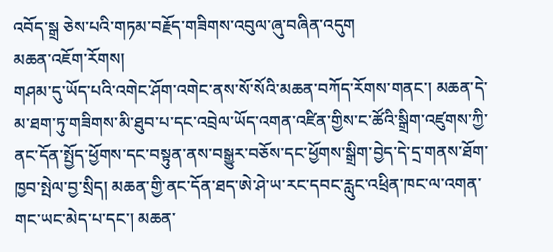འབོད་སྒྲ ཅེས་པའི་གཏམ་བརྗོད་གཟིགས་འབུལ་ཞུ་བཞིན་འདུག
མཆན་འཇོག་རོགས།
གཤམ་དུ་ཡོད་པའི་འགེང་ཤོག་འགེང་ནས་སོ་སོའི་མཆན་བཀོད་རོགས་གནང་། མཆན་དེ་མ་ཐག་ཏུ་གཟིགས་མི་ཐུབ་པ་དང་འབྲེལ་ཡོད་འགན་འཛིན་གྱིས་ང་ཚོའི་སྒྲིག་འཛུགས་ཀྱི་ནང་དོན་སྤྱོད་ཕྱོགས་དང་བསྟུན་ནས་བསྒྱུར་བཅོས་དང་ཕྱོགས་སྒྲིག་བྱེད་དེ་དྲ་གནས་ཐོག་ཁྱབ་སྤེལ་བྱ་སྲིད། མཆན་གྱི་ནང་དོན་ཐད་ཨེ་ཤེ་ཡ་རང་དབང་རླུང་འཕྲིན་ཁང་ལ་འགན་གང་ཡང་མེད་པ་དང་། མཆན་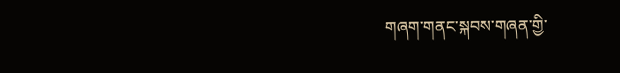གཞག་གནང་སྐབས་གཞན་གྱི་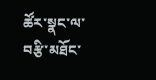ཚོར་སྣང་ལ་བརྩི་མཐོང་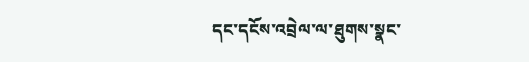དང་དངོས་འབྲེལ་ལ་ཐུགས་སྣང་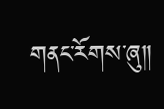གནང་རོགས་ཞུ༎